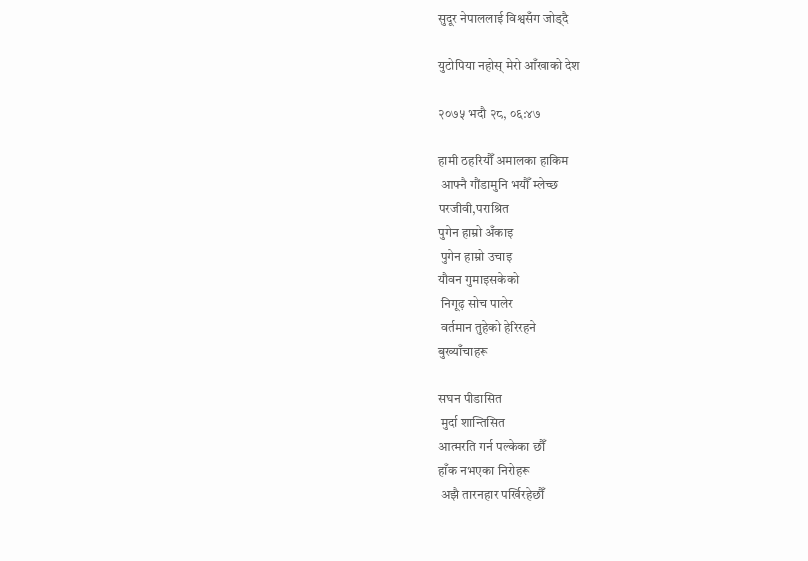सुदूर नेपाललाई विश्वसँग जोड्दै

युटोपिया नहोस् मेरो आँखाको देश

२०७५ भदौ २८, ०६:४७

हामी ठहरियौँ अमालका हाकिम
 आफ्नै गौंडामुनि भयौँ म्लेच्छ
परजीवी,पराश्रित
पुगेन हाम्रो अँकाइ
 पुगेन हाम्रो उचाइ
यौवन गुमाइसकेको
 निगूढ़ सोच पालेर
 वर्तमान तुहेको हेरिरहने
बुख्याँचाहरू

सघन पीडासित
 मुर्दा शान्तिसित
आत्मरति गर्न पल्केका छौँ
हाँक नभएका निरोहरू
 अझै तारनहार पर्खिरहेछौँ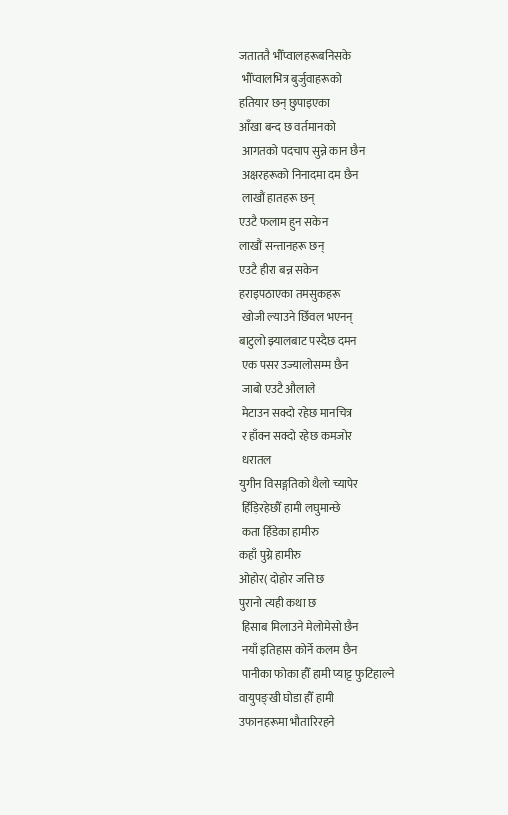जताततै भौँप्वालहरूबनिसके
 भौँप्वालभित्र बुर्जुवाहरूको
हतियार छन् छुपाइएका
आँखा बन्द छ वर्तमानको
 आगतको पदचाप सुन्ने कान छैन
 अक्षरहरूको निनादमा दम छैन
 लाखौं हातहरू छन्
एउटै फलाम हुन सकेन
लाखौं सन्तानहरू छन्
एउटै हीरा बन्न सकेन
हराइपठाएका तमसुकहरू
 खोजी ल्याउने छिँवल भएनन्
बाटुलो झ्यालबाट पस्दैछ दमन
 एक पसर उज्यालोसम्म छैन
 जाबो एउटै औलाले
 मेटाउन सक्दो रहेछ मानचित्र
 र हाँक्न सक्दो रहेछ कमजोर
 धरातल
युगीन विसङ्गतिको थैलो च्यापेर
 हिँड़िरहेछौँ हामी लघुमान्छे
 कता हिँडेका हामीरु
कहाँ पुग्ने हामीरु
ओहोर( दोहोर जत्ति छ
पुरानो त्यही कथा छ
 हिसाब मिलाउने मेलोमेसो छैन
 नयाँ इतिहास कोर्ने कलम छैन
 पानीका फोका हौँ हामी प्याट्ट फुटिहाल्ने
वायुपङ्खी घोडा हौँ हामी
उफानहरूमा भौतारिरहने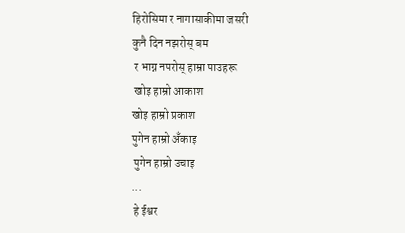हिरोसिमा र नागासाकीमा जसरी
कुनै दिन नझरोस् बम
 र भाग्न नपरोस् हाम्रा पाउहरू
 खोइ हाम्रो आकाश
खोइ हाम्रो प्रकाश
पुगेन हाम्रो अँकाइ
 पुगेन हाम्रो उचाइ
...
 हे ईश्वर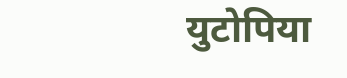युटोपिया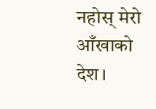नहोस् मेरो आँखाको देश।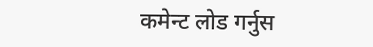कमेन्ट लोड गर्नुस